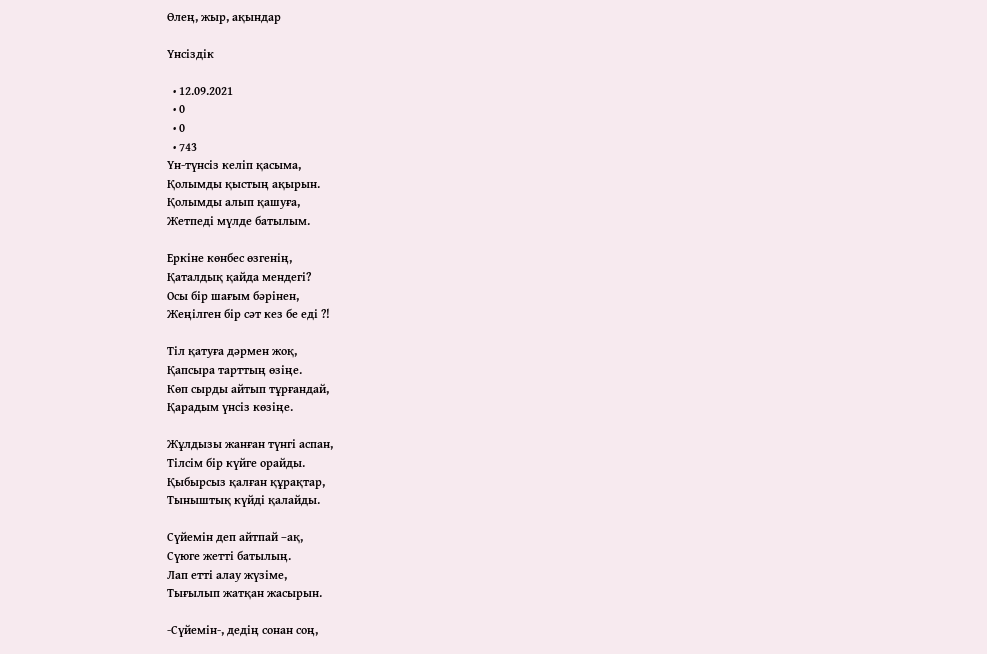Өлең, жыр, ақындар

Үнсіздік

  • 12.09.2021
  • 0
  • 0
  • 743
Үн-түнсіз келіп қасыма,
Қолымды қыстың ақырын.
Қолымды алып қашуға,
Жетпеді мүлде батылым.

Еркіне көнбес өзгенің,
Қаталдық қайда мендегі?
Осы бір шағым бәрінен,
Жеңілген бір сәт кез бе еді ?!

Тіл қатуға дәрмен жоқ,
Қапсыра тарттың өзіңе.
Көп сырды айтып тұрғандай,
Қарадым үнсіз көзіңе.

Жұлдызы жанған түнгі аспан,
Тілсім бір күйге орайды.
Қыбырсыз қалған құрақтар,
Тыныштық күйді қалайды.

Сүйемін деп айтпай –ақ,
Сүюге жетті батылың.
Лап етті алау жүзіме,
Тығылып жатқан жасырын.

-Сүйемін-, дедің сонан соң,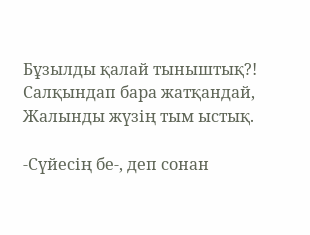Бұзылды қалай тыныштық?!
Салқындап бара жатқандай,
Жалынды жүзің тым ыстық.

-Сүйесің бе-, деп сонан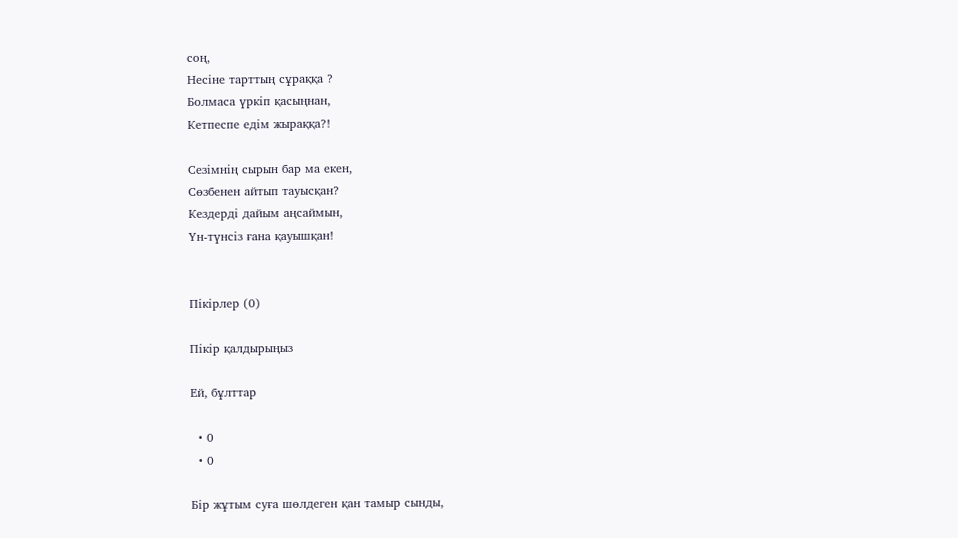соң,
Несіне тарттың сұраққа ?
Болмаса үркіп қасыңнан,
Кетпеспе едім жыраққа?!

Сезімнің сырын бар ма екен,
Сөзбенен айтып тауысқан?
Кездерді дайым аңсаймын,
Үн-түнсіз ғана қауышқан!


Пікірлер (0)

Пікір қалдырыңыз

Ей, бұлттар

  • 0
  • 0

Бір жұтым суға шөлдеген қан тамыр сынды,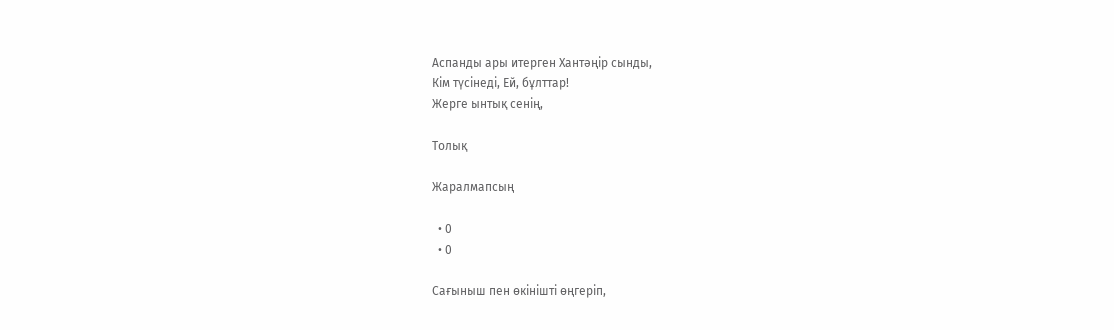Аспанды ары итерген Хантәңір сынды,
Кім түсінеді, Ей, бұлттар!
Жерге ынтық сенің,

Толық

Жаралмапсың

  • 0
  • 0

Сағыныш пен өкінішті өңгеріп,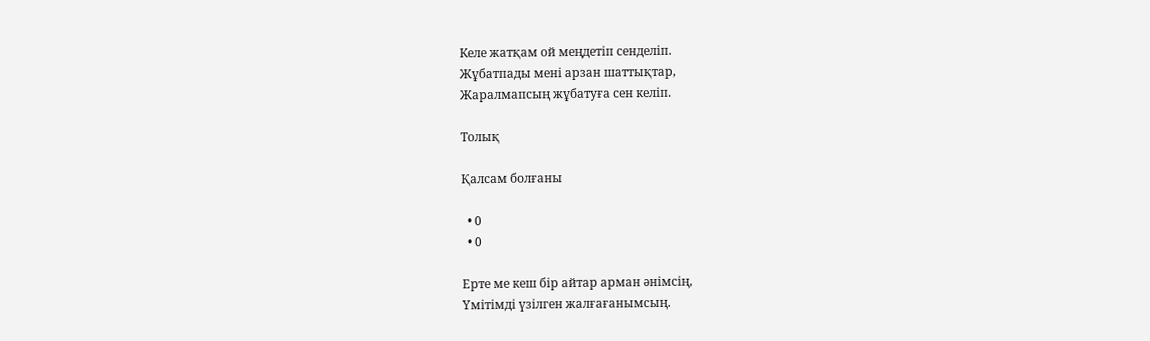Келе жатқам ой меңдетіп сенделіп.
Жұбатпады мені арзан шаттықтар,
Жаралмапсың жұбатуға сен келіп.

Толық

Қалсам болғаны

  • 0
  • 0

Ерте ме кеш бір айтар арман әнімсің,
Үмітімді үзілген жалғағанымсың.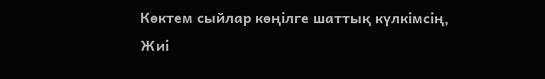Көктем сыйлар көңілге шаттық күлкімсің,
Жиі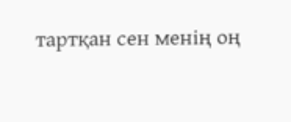тартқан сен менің оң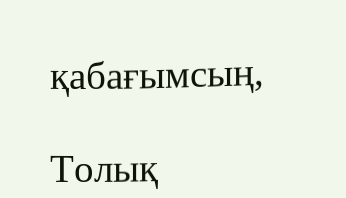қабағымсың,

Толық